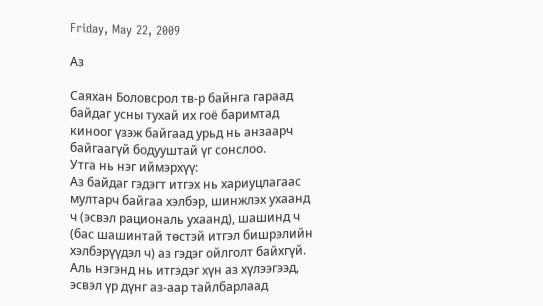Friday, May 22, 2009

Аз

Саяхан Боловсрол тв-р байнга гараад байдаг усны тухай их гоё баримтад киноог үзэж байгаад урьд нь анзаарч байгаагүй бодууштай үг сонслоо.
Утга нь нэг иймэрхүү:
Аз байдаг гэдэгт итгэх нь хариуцлагаас мултарч байгаа хэлбэр, шинжлэх ухаанд ч (эсвэл рациональ ухаанд), шашинд ч (бас шашинтай төстэй итгэл бишрэлийн хэлбэрүүдэл ч) аз гэдэг ойлголт байхгүй. Аль нэгэнд нь итгэдэг хүн аз хүлээгээд, эсвэл үр дүнг аз-аар тайлбарлаад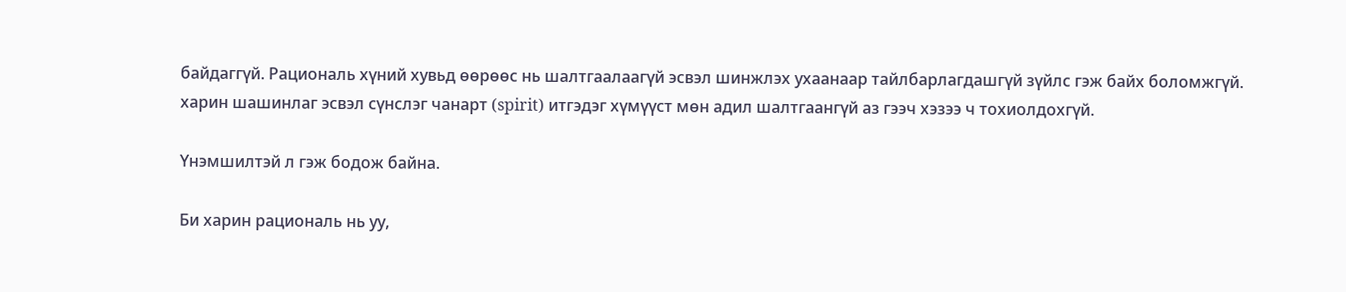байдаггүй. Рациональ хүний хувьд өөрөөс нь шалтгаалаагүй эсвэл шинжлэх ухаанаар тайлбарлагдашгүй зүйлс гэж байх боломжгүй. харин шашинлаг эсвэл сүнслэг чанарт (spirit) итгэдэг хүмүүст мөн адил шалтгаангүй аз гээч хэзээ ч тохиолдохгүй.

Үнэмшилтэй л гэж бодож байна.

Би харин рациональ нь уу,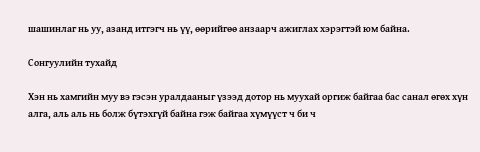шашинлаг нь уу, азанд итгэгч нь үү, өөрийгөө анзаарч ажиглах хэрэгтэй юм байна.

Сонгуулийн тухайд

Хэн нь хамгийн муу вэ гэсэн уралдааныг үзээд дотор нь муухай оргиж байгаа бас санал өгөх хүн алга, аль аль нь болж бүтэхгүй байна гэж байгаа хүмүүст ч би ч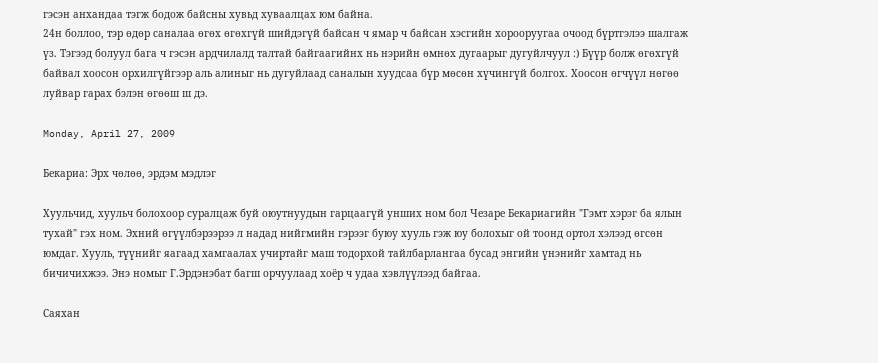гэсэн анхандаа тэгж бодож байсны хувьд хуваалцах юм байна.
24н боллоо, тэр өдөр саналаа өгөх өгөхгүй шийдэгүй байсан ч ямар ч байсан хэсгийн хорооруугаа очоод бүртгэлээ шалгаж үз. Тэгээд болуул бага ч гэсэн ардчилалд талтай байгаагийнх нь нэрийн өмнөх дугаарыг дугуйлчуул :) Бүүр болж өгөхгүй байвал хоосон орхилгүйгээр аль алиныг нь дугуйлаад саналын хуудсаа бүр мөсөн хүчингүй болгох. Хоосон өгчүүл нөгөө луйвар гарах бэлэн өгөөш ш дэ.

Monday, April 27, 2009

Бекариа: Эрх чөлөө, эрдэм мэдлэг

Хуульчид, хуульч болохоор суралцаж буй оюутнуудын гарцаагүй унших ном бол Чезаре Бекариагийн "Гэмт хэрэг ба ялын тухай" гэх ном. Эхний өгүүлбэрээрээ л надад нийгмийн гэрээг буюу хууль гэж юу болохыг ой тоонд ортол хэлээд өгсөн юмдаг. Хууль, түүнийг яагаад хамгаалах учиртайг маш тодорхой тайлбарлангаа бусад энгийн үнэнийг хамтад нь бичичихжээ. Энэ номыг Г.Эрдэнэбат багш орчуулаад хоёр ч удаа хэвлүүлээд байгаа.

Саяхан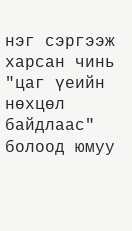нэг сэргээж харсан чинь "цаг үеийн нөхцөл байдлаас" болоод юмуу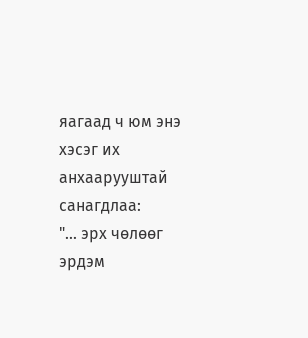яагаад ч юм энэ хэсэг их анхаарууштай санагдлаа:
"... эрх чөлөөг эрдэм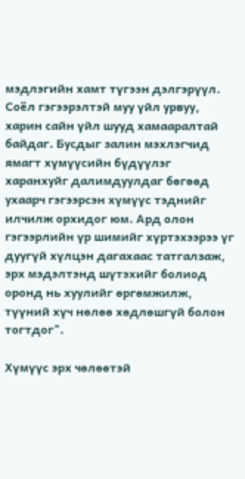мэдлэгийн хамт түгээн дэлгэрүүл. Соёл гэгээрэлтэй муу үйл урвуу, харин сайн үйл шууд хамааралтай байдаг. Бусдыг залин мэхлэгчид ямагт хүмүүсийн бүдүүлэг харанхуйг далимдуулдаг бөгөөд ухаарч гэгээрсэн хүмүүс тэднийг илчилж орхидог юм. Ард олон гэгээрлийн үр шимийг хүртэхээрээ үг дуугүй хүлцэн дагахаас татгалзаж, эрх мэдэлтэнд шүтэхийг болиод оронд нь хуулийг өргөмжилж, түүний хүч нөлөө хөдлөшгүй болон тогтдог".

Хүмүүс эрх чөлөөтэй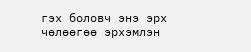гэх боловч энэ эрх чөлөөгөө эрхэмлэн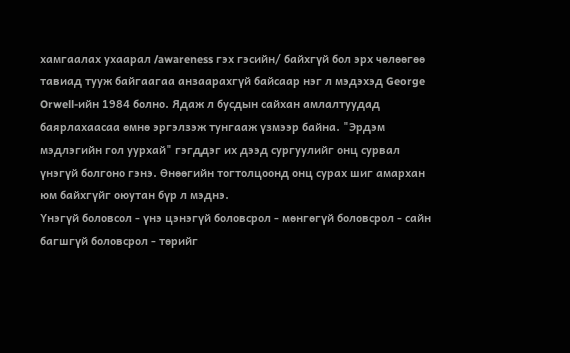хамгаалах ухаарал /awareness гэх гэсийн/ байхгүй бол эрх чөлөөгөө тавиад тууж байгаагаа анзаарахгүй байсаар нэг л мэдэхэд George Orwell-ийн 1984 болно. Ядаж л бусдын сайхан амлалтуудад баярлахаасаа өмнө эргэлзэж тунгааж үзмээр байна. "Эрдэм мэдлэгийн гол уурхай" гэгддэг их дээд сургуулийг онц сурвал үнэгүй болгоно гэнэ. Өнөөгийн тогтолцоонд онц сурах шиг амархан юм байхгүйг оюутан бүр л мэднэ.
Үнэгүй боловсол - үнэ цэнэгүй боловсрол - мөнгөгүй боловсрол - сайн багшгүй боловсрол - төрийг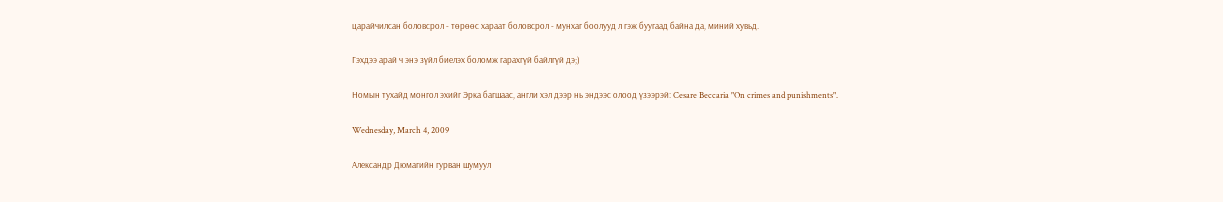царайчилсан боловсрол - төрөөс хараат боловсрол - мунхаг боолууд л гэж буугаад байна да, миний хувьд.

Гэхдээ арай ч энэ зүйл биелэх боломж гарахгүй байлгүй дэ;)

Номын тухайд монгол эхийг Эрка багшаас, англи хэл дээр нь эндээс олоод үзээрэй: Cesare Beccaria "On crimes and punishments".

Wednesday, March 4, 2009

Александр Дюмагийн гурван шумуул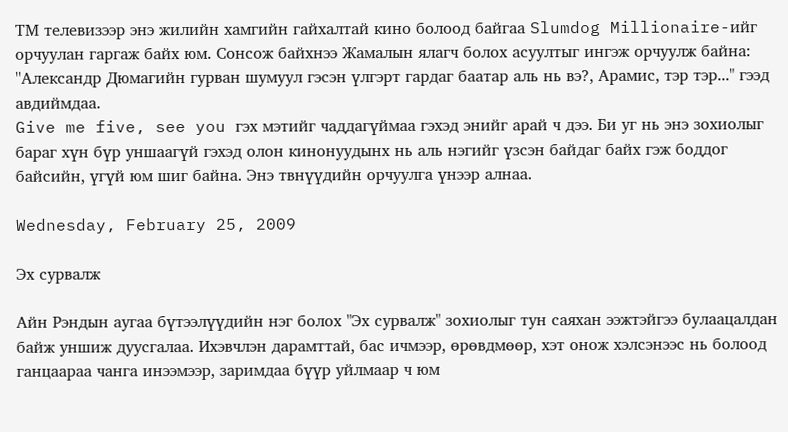ТМ телевизээр энэ жилийн хамгийн гайхалтай кино болоод байгаа Slumdog Millionaire-ийг орчуулан гаргаж байх юм. Сонсож байхнээ Жамалын ялагч болох асуултыг ингэж орчуулж байна: ''Александр Дюмагийн гурван шумуул гэсэн үлгэрт гардаг баатар аль нь вэ?, Арамис, тэр тэр..." гээд авдиймдаа.
Give me five, see you гэх мэтийг чаддагүймаа гэхэд энийг арай ч дээ. Би уг нь энэ зохиолыг бараг хүн бүр уншаагүй гэхэд олон кинонуудынх нь аль нэгийг үзсэн байдаг байх гэж боддог байсийн, үгүй юм шиг байна. Энэ твнүүдийн орчуулга үнээр алнаа.

Wednesday, February 25, 2009

Эх сурвалж

Айн Рэндын аугаа бүтээлүүдийн нэг болох "Эх сурвалж" зохиолыг тун саяхан ээжтэйгээ булаацалдан байж уншиж дуусгалаа. Ихэвчлэн дарамттай, бас ичмээр, өрөвдмөөр, хэт онож хэлсэнээс нь болоод ганцаараа чанга инээмээр, заримдаа бүүр уйлмаар ч юм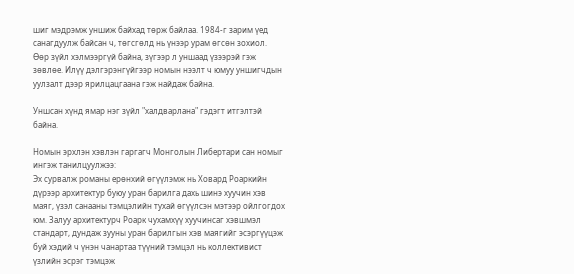шиг мэдрэмж уншиж байхад төрж байлаа. 1984-г зарим үед санагдуулж байсан ч, төгсгөлд нь үнээр урам өгсөн зохиол.
Өөр зүйл хэлмээргүй байна, зүгээр л уншаад үзээрэй гэж зөвлөе. Илүү дэлгэрэнгүйгээр номын нээлт ч юмуу уншигчдын уулзалт дээр ярилцацгаана гэж найдаж байна.

Уншсан хүнд ямар нэг зүйл "халдварлана" гэдэгт итгэлтэй байна.

Номын эрхлэн хэвлэн гаргагч Монголын Либертари сан номыг ингэж танилцуулжээ:
Эх сурвалж романы ерөнхий өгүүлэмж нь Ховард Роаркийн дүрээр архитектур буюу уран барилга дахь шинэ хуучин хэв маяг, үзэл санааны тэмцэлийн тухай өгүүлсэн мэтээр ойлгогдох юм. Залуу архитектурч Роарк чухамхүү хуучинсаг хэвшмэл стандарт, дундаж зууны уран барилгын хэв маягийг эсэргүүцэж буй хэдий ч үнэн чанартаа түүний тэмцэл нь коллективист үзлийн эсрэг тэмцэж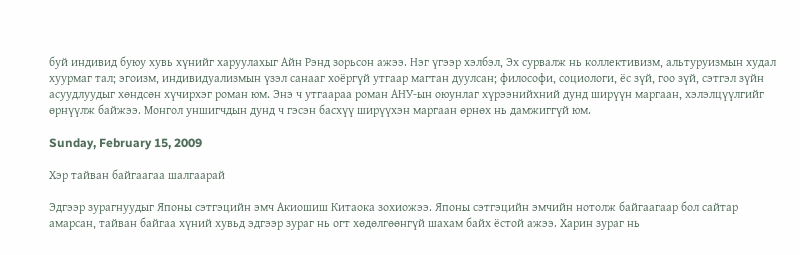буй индивид буюу хувь хүнийг харуулахыг Айн Рэнд зорьсон ажээ. Нэг үгээр хэлбэл, Эх сурвалж нь коллективизм, альтуруизмын худал хуурмаг тал; эгоизм, индивидуализмын үзэл санааг хоёргүй утгаар магтан дуулсан; философи, социологи, ёс зүй, гоо зүй, сэтгэл зүйн асуудлуудыг хөндсөн хүчирхэг роман юм. Энэ ч утгаараа роман АНУ-ын оюунлаг хүрээнийхний дунд ширүүн маргаан, хэлэлцүүлгийг өрнүүлж байжээ. Монгол уншигчдын дунд ч гэсэн басхүү ширүүхэн маргаан өрнөх нь дамжиггүй юм.

Sunday, February 15, 2009

Хэр тайван байгаагаа шалгаарай

Эдгээр зурагнуудыг Японы сэтгэцийн эмч Акиошиш Китаока зохиожээ. Японы сэтгэцийн эмчийн нотолж байгаагаар бол сайтар амарсан, тайван байгаа хүний хувьд эдгээр зураг нь огт хөдөлгөөнгүй шахам байх ёстой ажээ. Харин зураг нь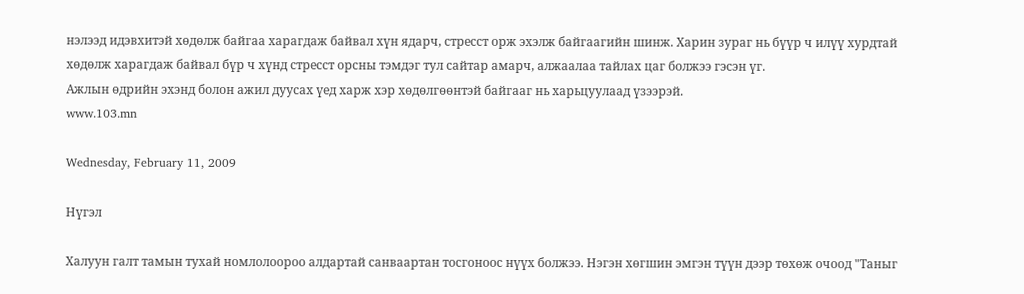нэлээд идэвхитэй хөдөлж байгаа харагдаж байвал хүн ядарч, стресст орж эхэлж байгаагийн шинж. Харин зураг нь бүүр ч илүү хурдтай хөдөлж харагдаж байвал бүр ч хүнд стресст орсны тэмдэг тул сайтар амарч, алжаалаа тайлах цаг болжээ гэсэн үг.
Ажлын өдрийн эхэнд болон ажил дуусах үед харж хэр хөдөлгөөнтэй байгааг нь харьцуулаад үзээрэй.
www.103.mn

Wednesday, February 11, 2009

Нүгэл

Халуун галт тамын тухай номлолоороо алдартай санваартан тосгоноос нүүх болжээ. Нэгэн хөгшин эмгэн түүн дээр төхөж очоод "Таныг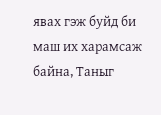явах гэж буйд би маш их харамсаж байна, Таныг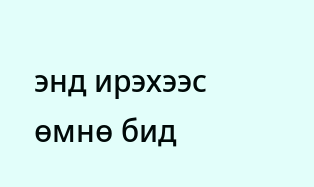энд ирэхээс өмнө бид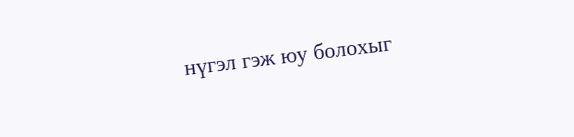нүгэл гэж юу болохыг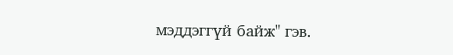мэддэггүй байж" гэв.